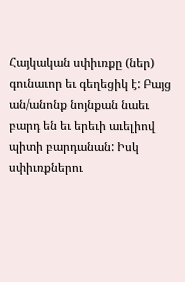Հայկական սփիւռքը (ներ) գունաւոր եւ գեղեցիկ է: Բայց ան/անոնք նոյնքան նաեւ բարդ են եւ երեւի աւելիով պիտի բարդանան: Իսկ սփիւռքներու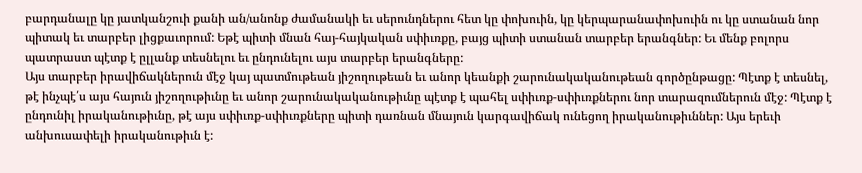բարդանալը կը յատկանշուի քանի ան/անոնք ժամանակի եւ սերունդներու հետ կը փոխուին, կը կերպարանափոխուին ու կը ստանան նոր պիտակ եւ տարբեր լիցքաւորում: Եթէ պիտի մնան հայ-հայկական սփիւռքը, բայց պիտի ստանան տարբեր երանգներ: Եւ մենք բոլորս պատրաստ պէտք է ըլլանք տեսնելու եւ ընդունելու այս տարբեր երանգները:
Այս տարբեր իրավիճակներուն մէջ կայ պատմութեան յիշողութեան եւ անոր կեանքի շարունակականութեան գործընթացը: Պէտք է տեսնել, թէ ինչպէ՛ս այս հայուն յիշողութիւնը եւ անոր շարունակականութիւնը պէտք է պահել սփիւռք-սփիւռքներու նոր տարազումներուն մէջ: Պէտք է ընդունիլ իրականութիւնը, թէ այս սփիւռք-սփիւռքները պիտի դառնան մնայուն կարգավիճակ ունեցող իրականութիւններ: Այս երեւի անխուսափելի իրականութիւն է: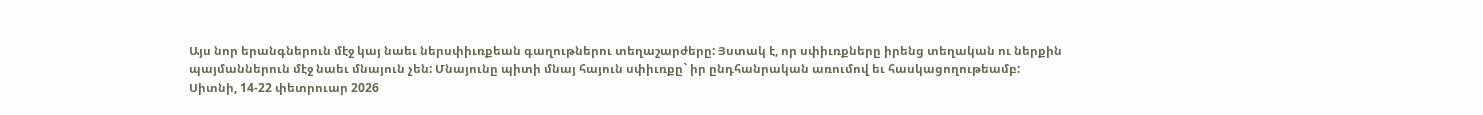Այս նոր երանգներուն մէջ կայ նաեւ ներսփիւռքեան գաղութներու տեղաշարժերը: Յստակ է, որ սփիւռքները իրենց տեղական ու ներքին պայմաններուն մէջ նաեւ մնայուն չեն: Մնայունը պիտի մնայ հայուն սփիւռքը` իր ընդհանրական առումով եւ հասկացողութեամբ:
Սիտնի, 14-22 փետրուար 2026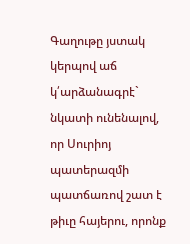Գաղութը յստակ կերպով աճ կ՛արձանագրէ` նկատի ունենալով, որ Սուրիոյ պատերազմի պատճառով շատ է թիւը հայերու, որոնք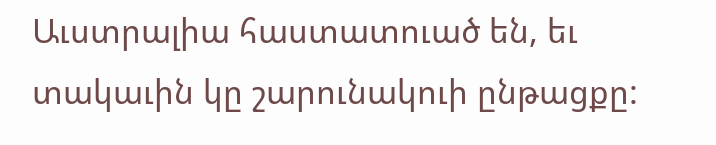Աւստրալիա հաստատուած են, եւ տակաւին կը շարունակուի ընթացքը: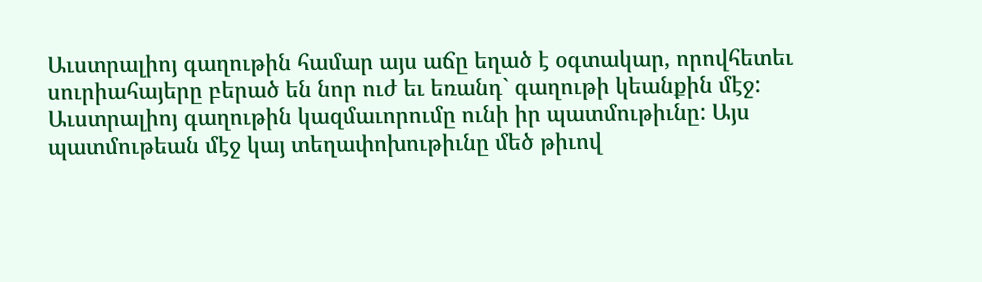Աւստրալիոյ գաղութին համար այս աճը եղած է օգտակար, որովհետեւ սուրիահայերը բերած են նոր ուժ եւ եռանդ` գաղութի կեանքին մէջ:
Աւստրալիոյ գաղութին կազմաւորումը ունի իր պատմութիւնը: Այս պատմութեան մէջ կայ տեղափոխութիւնը մեծ թիւով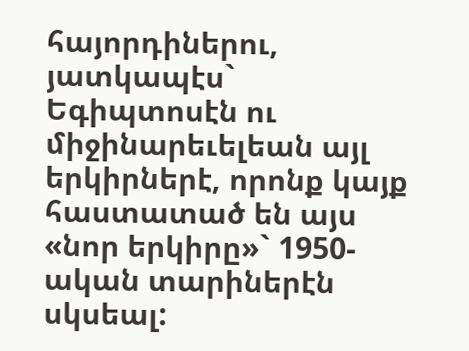հայորդիներու, յատկապէս` Եգիպտոսէն ու միջինարեւելեան այլ երկիրներէ, որոնք կայք հաստատած են այս «նոր երկիրը»` 1950-ական տարիներէն սկսեալ: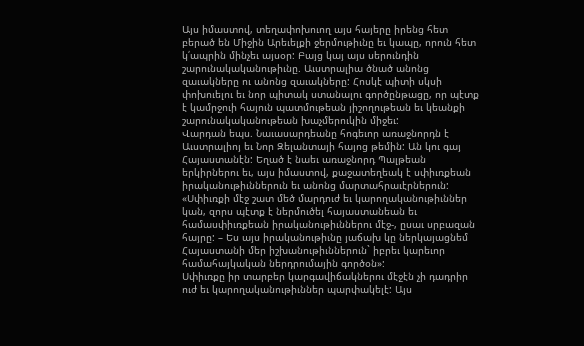Այս իմաստով, տեղափոխուող այս հայերը իրենց հետ բերած են Միջին Արեւելքի ջերմութիւնը եւ կապը, որուն հետ կ՛ապրին մինչեւ այսօր: Բայց կայ այս սերունդին շարունակականութիւնը. Աւստրալիա ծնած անոնց զաւակները ու անոնց զաւակները: Հոսկէ պիտի սկսի փոխուելու եւ նոր պիտակ ստանալու գործընթացը, որ պէտք է կամրջուի հայուն պատմութեան յիշողութեան եւ կեանքի շարունակականութեան խաչմերուկին միջեւ:
Վարդան եպս. Նաւասարդեանը հոգեւոր առաջնորդն է Աւստրալիոյ եւ Նոր Զելանտայի հայոց թեմին: Ան կու գայ Հայաստանէն: Եղած է նաեւ առաջնորդ Պալթեան երկիրներու եւ, այս իմաստով, քաջատեղեակ է սփիւռքեան իրականութիւններուն եւ անոնց մարտահրաւէրներուն: «Սփիւռքի մէջ շատ մեծ մարդուժ եւ կարողականութիւններ կան, զորս պէտք է ներմուծել հայաստանեան եւ համասփիւռքեան իրականութիւններու մէջ-, ըսաւ սրբազան հայրը: – Ես այս իրականութիւնը յաճախ կը ներկայացնեմ Հայաստանի մեր իշխանութիւններուն` իբրեւ կարեւոր համահայկական ներդրումային գործօն»:
Սփիւռքը իր տարբեր կարգավիճակներու մէջէն չի դադրիր ուժ եւ կարողականութիւններ պարփակելէ: Այս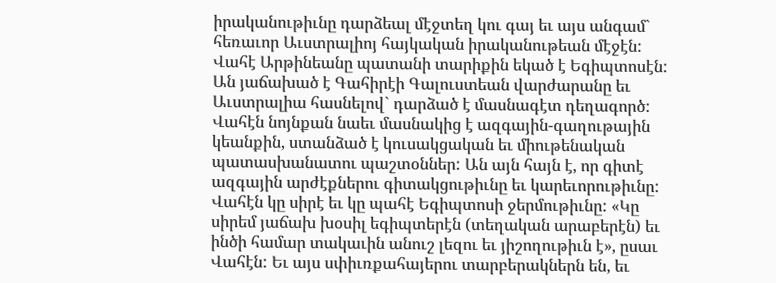իրականութիւնը դարձեալ մէջտեղ կու գայ եւ այս անգամ` հեռաւոր Աւստրալիոյ հայկական իրականութեան մէջէն:
Վահէ Արթինեանը պատանի տարիքին եկած է Եգիպտոսէն: Ան յաճախած է Գահիրէի Գալուստեան վարժարանը եւ Աւստրալիա հասնելով` դարձած է մասնագէտ դեղագործ: Վահէն նոյնքան նաեւ մասնակից է ազգային-գաղութային կեանքին, ստանձած է կուսակցական եւ միութենական պատասխանատու պաշտօններ: Ան այն հայն է, որ գիտէ ազգային արժէքներու գիտակցութիւնը եւ կարեւորութիւնը:
Վահէն կը սիրէ եւ կը պահէ Եգիպտոսի ջերմութիւնը: «Կը սիրեմ յաճախ խօսիլ եգիպտերէն (տեղական արաբերէն) եւ ինծի համար տակաւին անուշ լեզու եւ յիշողութիւն է», ըսաւ Վահէն: Եւ այս սփիւռքահայերու տարբերակներն են, եւ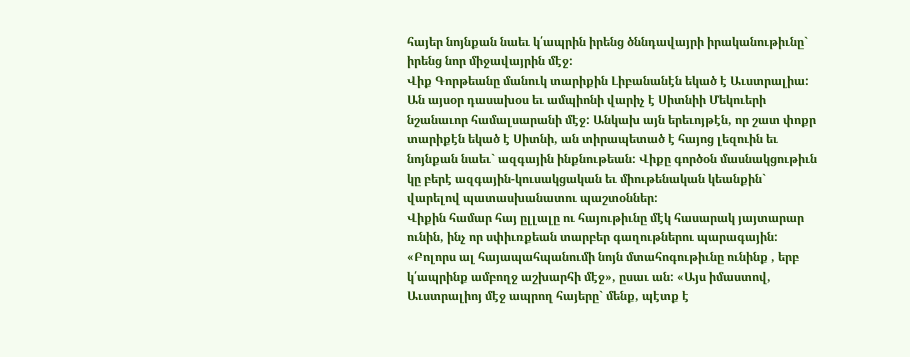հայեր նոյնքան նաեւ կ՛ապրին իրենց ծննդավայրի իրականութիւնը` իրենց նոր միջավայրին մէջ:
Վիք Գորթեանը մանուկ տարիքին Լիբանանէն եկած է Աւստրալիա: Ան այսօր դասախօս եւ ամպիոնի վարիչ է Սիտնիի Մեկուերի նշանաւոր համալսարանի մէջ: Անկախ այն երեւոյթէն, որ շատ փոքր տարիքէն եկած է Սիտնի, ան տիրապետած է հայոց լեզուին եւ նոյնքան նաեւ` ազգային ինքնութեան: Վիքը գործօն մասնակցութիւն կը բերէ ազգային-կուսակցական եւ միութենական կեանքին` վարելով պատասխանատու պաշտօններ:
Վիքին համար հայ ըլլալը ու հայութիւնը մէկ հասարակ յայտարար ունին, ինչ որ սփիւռքեան տարբեր գաղութներու պարագային: «Բոլորս ալ հայապահպանումի նոյն մտահոգութիւնը ունինք , երբ կ՛ապրինք ամբողջ աշխարհի մէջ», ըսաւ ան: «Այս իմաստով, Աւստրալիոյ մէջ ապրող հայերը` մենք, պէտք է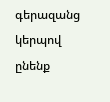գերազանց կերպով ընենք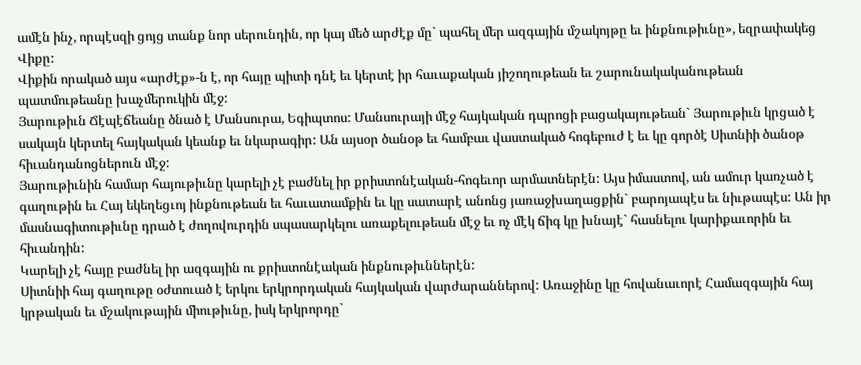ամէն ինչ, որպէսզի ցոյց տանք նոր սերունդին, որ կայ մեծ արժէք մը` պահել մեր ազգային մշակոյթը եւ ինքնութիւնը», եզրափակեց Վիքը:
Վիքին որակած այս «արժէք»-ն է, որ հայը պիտի դնէ եւ կերտէ իր հաւաքական յիշողութեան եւ շարունակականութեան պատմութեանը խաչմերուկին մէջ:
Յարութիւն Ճէպէճեանը ծնած է Մանսուրա, Եգիպտոս: Մանսուրայի մէջ հայկական դպրոցի բացակայութեան` Յարութիւն կրցած է սակայն կերտել հայկական կեանք եւ նկարագիր: Ան այսօր ծանօթ եւ համբաւ վաստակած հոգեբուժ է եւ կը գործէ Սիտնիի ծանօթ հիւանդանոցներուն մէջ:
Յարութիւնին համար հայութիւնը կարելի չէ բաժնել իր քրիստոնէական-հոգեւոր արմատներէն: Այս իմաստով, ան ամուր կառչած է գաղութին եւ Հայ եկեղեցւոյ ինքնութեան եւ հաւատամքին եւ կը սատարէ անոնց յառաջխաղացքին` բարոյապէս եւ նիւթապէս: Ան իր մասնագիտութիւնը դրած է ժողովուրդին սպասարկելու առաքելութեան մէջ եւ ոչ մէկ ճիգ կը խնայէ` հասնելու կարիքաւորին եւ հիւանդին:
Կարելի չէ հայը բաժնել իր ազգային ու քրիստոնէական ինքնութիւններէն:
Սիտնիի հայ գաղութը օժտուած է երկու երկրորդական հայկական վարժարաններով: Առաջինը կը հովանաւորէ Համազգային հայ կրթական եւ մշակութային միութիւնը, իսկ երկրորդը`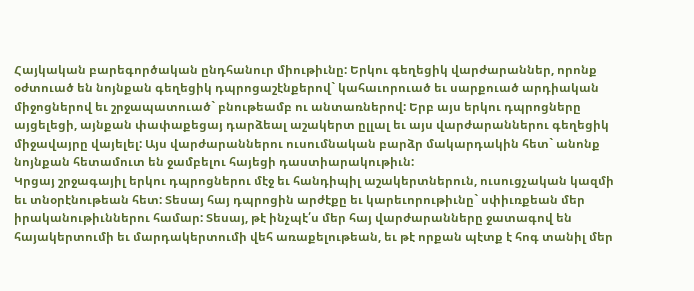Հայկական բարեգործական ընդհանուր միութիւնը: Երկու գեղեցիկ վարժարաններ, որոնք օժտուած են նոյնքան գեղեցիկ դպրոցաշէնքերով` կահաւորուած եւ սարքուած արդիական միջոցներով եւ շրջապատուած` բնութեամբ ու անտառներով: Երբ այս երկու դպրոցները այցելեցի, այնքան փափաքեցայ դարձեալ աշակերտ ըլլալ եւ այս վարժարաններու գեղեցիկ միջավայրը վայելել: Այս վարժարաններու ուսումնական բարձր մակարդակին հետ` անոնք նոյնքան հետամուտ են ջամբելու հայեցի դաստիարակութիւն:
Կրցայ շրջագայիլ երկու դպրոցներու մէջ եւ հանդիպիլ աշակերտներուն, ուսուցչական կազմի եւ տնօրէնութեան հետ: Տեսայ հայ դպրոցին արժէքը եւ կարեւորութիւնը` սփիւռքեան մեր իրականութիւններու համար: Տեսայ, թէ ինչպէ՛ս մեր հայ վարժարանները ջատագով են հայակերտումի եւ մարդակերտումի վեհ առաքելութեան, եւ թէ որքան պէտք է հոգ տանիլ մեր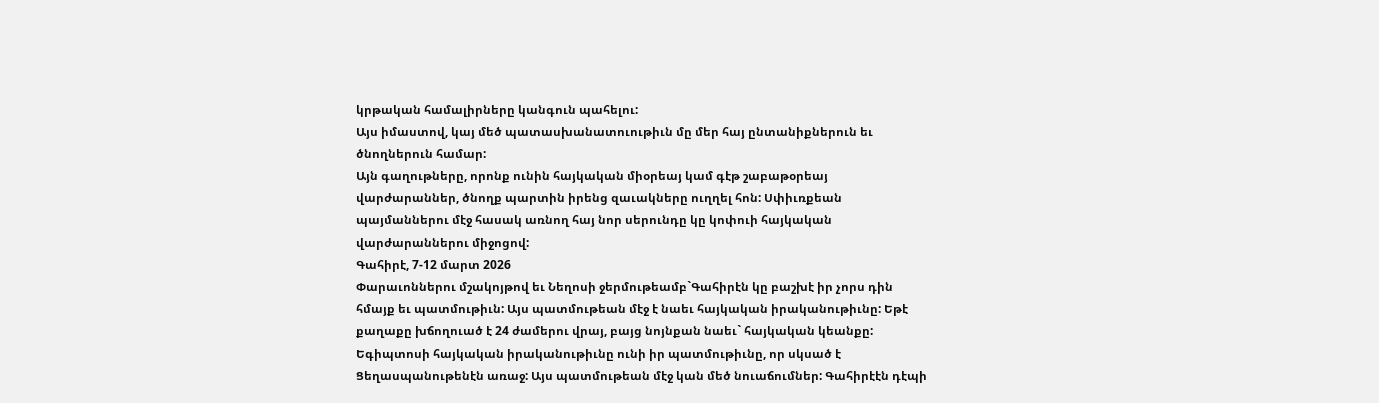կրթական համալիրները կանգուն պահելու:
Այս իմաստով, կայ մեծ պատասխանատուութիւն մը մեր հայ ընտանիքներուն եւ ծնողներուն համար:
Այն գաղութները, որոնք ունին հայկական միօրեայ կամ գէթ շաբաթօրեայ վարժարաններ, ծնողք պարտին իրենց զաւակները ուղղել հոն: Սփիւռքեան պայմաններու մէջ հասակ առնող հայ նոր սերունդը կը կոփուի հայկական վարժարաններու միջոցով:
Գահիրէ, 7-12 մարտ 2026
Փարաւոններու մշակոյթով եւ Նեղոսի ջերմութեամբ`Գահիրէն կը բաշխէ իր չորս դին հմայք եւ պատմութիւն: Այս պատմութեան մէջ է նաեւ հայկական իրականութիւնը: Եթէ քաղաքը խճողուած է 24 ժամերու վրայ, բայց նոյնքան նաեւ` հայկական կեանքը:
Եգիպտոսի հայկական իրականութիւնը ունի իր պատմութիւնը, որ սկսած է Ցեղասպանութենէն առաջ: Այս պատմութեան մէջ կան մեծ նուաճումներ: Գահիրէէն դէպի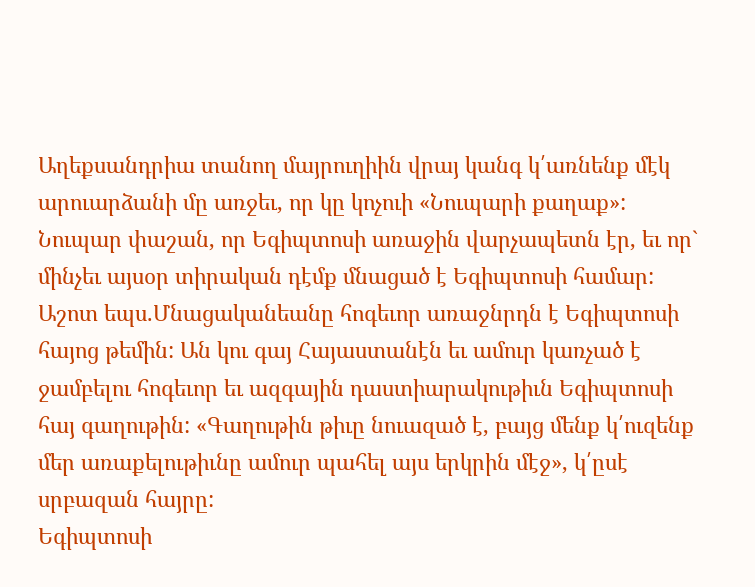Աղեքսանդրիա տանող մայրուղիին վրայ կանգ կ՛առնենք մէկ արուարձանի մը առջեւ, որ կը կոչուի «Նուպարի քաղաք»: Նուպար փաշան, որ Եգիպտոսի առաջին վարչապետն էր, եւ որ` մինչեւ այսօր տիրական դէմք մնացած է Եգիպտոսի համար:
Աշոտ եպս.Մնացականեանը հոգեւոր առաջնրդն է Եգիպտոսի հայոց թեմին: Ան կու գայ Հայաստանէն եւ ամուր կառչած է ջամբելու հոգեւոր եւ ազգային դաստիարակութիւն Եգիպտոսի հայ գաղութին: «Գաղութին թիւը նուազած է, բայց մենք կ՛ուզենք մեր առաքելութիւնը ամուր պահել այս երկրին մէջ», կ՛ըսէ սրբազան հայրը:
Եգիպտոսի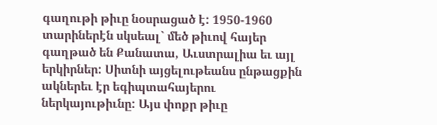գաղութի թիւը նօսրացած է: 1950-1960 տարիներէն սկսեալ` մեծ թիւով հայեր գաղթած են Քանատա, Աւստրալիա եւ այլ երկիրներ: Սիտնի այցելութեանս ընթացքին ակներեւ էր եգիպտահայերու ներկայութիւնը: Այս փոքր թիւը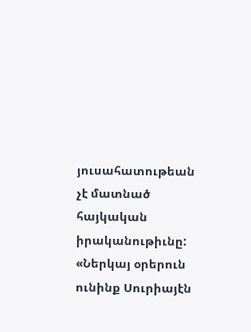յուսահատութեան չէ մատնած հայկական իրականութիւնը: «Ներկայ օրերուն ունինք Սուրիայէն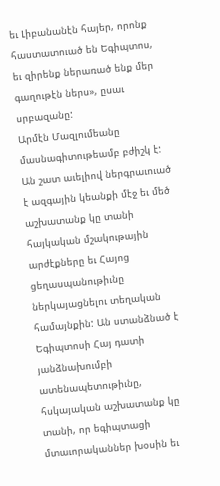եւ Լիբանանէն հայեր, որոնք հաստատուած են Եգիպտոս, եւ զիրենք ներառած ենք մեր գաղութէն ներս», ըսաւ սրբազանը:
Արմէն Մազլումեանը մասնագիտութեամբ բժիշկ է: Ան շատ աւելիով ներգրաւուած է ազգային կեանքի մէջ եւ մեծ աշխատանք կը տանի հայկական մշակութային արժէքները եւ Հայոց ցեղասպանութիւնը ներկայացնելու տեղական համայնքին: Ան ստանձնած է Եգիպտոսի Հայ դատի յանձնախումբի ատենապետութիւնը, հսկայական աշխատանք կը տանի, որ եգիպտացի մտաւորականներ խօսին եւ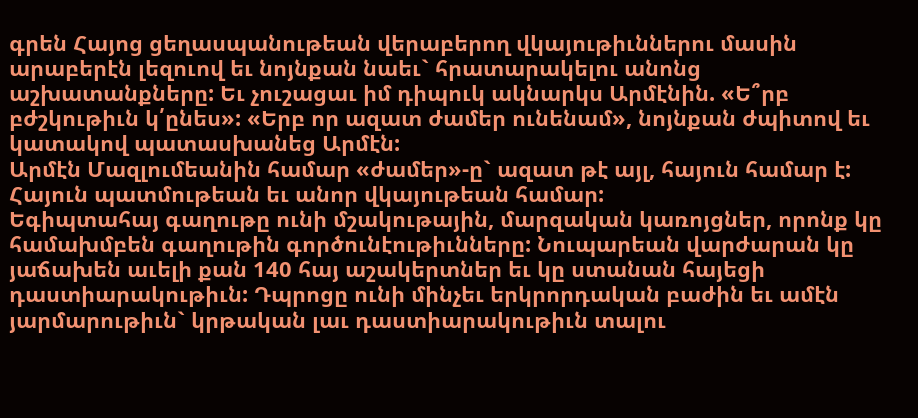գրեն Հայոց ցեղասպանութեան վերաբերող վկայութիւններու մասին արաբերէն լեզուով եւ նոյնքան նաեւ` հրատարակելու անոնց աշխատանքները: Եւ չուշացաւ իմ դիպուկ ակնարկս Արմէնին. «Ե՞րբ բժշկութիւն կ՛ընես»: «Երբ որ ազատ ժամեր ունենամ», նոյնքան ժպիտով եւ կատակով պատասխանեց Արմէն:
Արմէն Մազլումեանին համար «ժամեր»-ը` ազատ թէ այլ, հայուն համար է: Հայուն պատմութեան եւ անոր վկայութեան համար:
Եգիպտահայ գաղութը ունի մշակութային, մարզական կառոյցներ, որոնք կը համախմբեն գաղութին գործունէութիւնները: Նուպարեան վարժարան կը յաճախեն աւելի քան 140 հայ աշակերտներ եւ կը ստանան հայեցի դաստիարակութիւն: Դպրոցը ունի մինչեւ երկրորդական բաժին եւ ամէն յարմարութիւն` կրթական լաւ դաստիարակութիւն տալու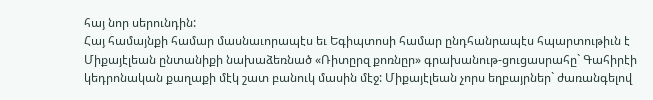հայ նոր սերունդին:
Հայ համայնքի համար մասնաւորապէս եւ Եգիպտոսի համար ընդհանրապէս հպարտութիւն է Միքայէլեան ընտանիքի նախաձեռնած «Ռիտըրզ քոռնըր» գրախանութ-ցուցասրահը` Գահիրէի կեդրոնական քաղաքի մէկ շատ բանուկ մասին մէջ: Միքայէլեան չորս եղբայրներ` ժառանգելով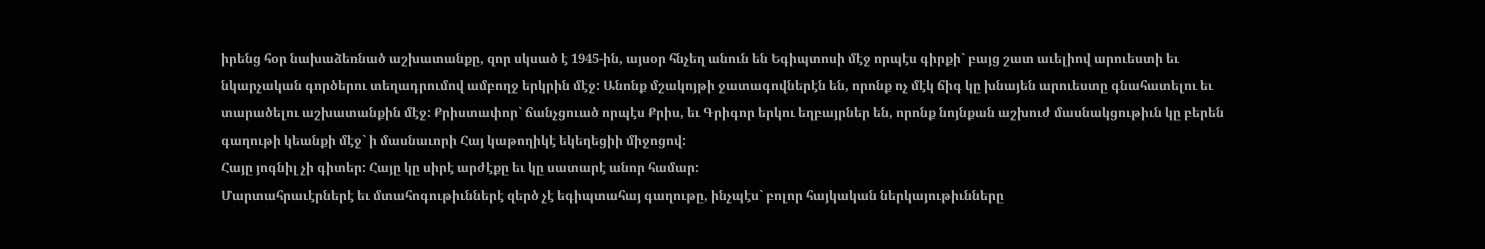իրենց հօր նախաձեռնած աշխատանքը, զոր սկսած է 1945-ին, այսօր հնչեղ անուն են Եգիպտոսի մէջ որպէս գիրքի` բայց շատ աւելիով արուեստի եւ նկարչական գործերու տեղադրումով ամբողջ երկրին մէջ: Անոնք մշակոյթի ջատագովներէն են, որոնք ոչ մէկ ճիգ կը խնայեն արուեստը գնահատելու եւ տարածելու աշխատանքին մէջ: Քրիստափոր` ճանչցուած որպէս Քրիս, եւ Գրիգոր երկու եղբայրներ են, որոնք նոյնքան աշխուժ մասնակցութիւն կը բերեն գաղութի կեանքի մէջ` ի մասնաւորի Հայ կաթողիկէ եկեղեցիի միջոցով:
Հայը յոգնիլ չի գիտեր: Հայը կը սիրէ արժէքը եւ կը սատարէ անոր համար:
Մարտահրաւէրներէ եւ մտահոգութիւններէ զերծ չէ եգիպտահայ գաղութը, ինչպէս` բոլոր հայկական ներկայութիւնները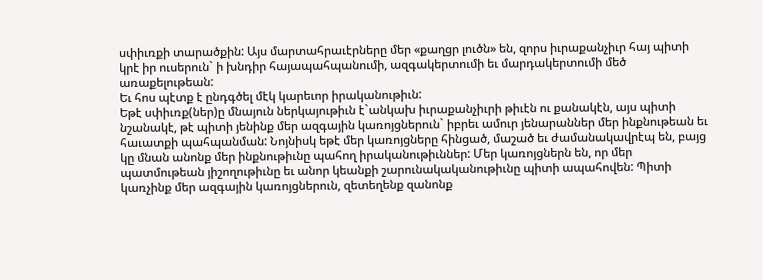սփիւռքի տարածքին: Այս մարտահրաւէրները մեր «քաղցր լուծն» են, զորս իւրաքանչիւր հայ պիտի կրէ իր ուսերուն` ի խնդիր հայապահպանումի, ազգակերտումի եւ մարդակերտումի մեծ առաքելութեան:
Եւ հոս պէտք է ընդգծել մէկ կարեւոր իրականութիւն:
Եթէ սփիւռք(ներ)ը մնայուն ներկայութիւն է`անկախ իւրաքանչիւրի թիւէն ու քանակէն, այս պիտի նշանակէ, թէ պիտի յենինք մեր ազգային կառոյցներուն` իբրեւ ամուր յենարաններ մեր ինքնութեան եւ հաւատքի պահպանման: Նոյնիսկ եթէ մեր կառոյցները հինցած, մաշած եւ ժամանակավրէպ են, բայց կը մնան անոնք մեր ինքնութիւնը պահող իրականութիւններ: Մեր կառոյցներն են, որ մեր պատմութեան յիշողութիւնը եւ անոր կեանքի շարունակականութիւնը պիտի ապահովեն: Պիտի կառչինք մեր ազգային կառոյցներուն, զետեղենք զանոնք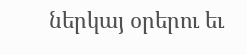ներկայ օրերու եւ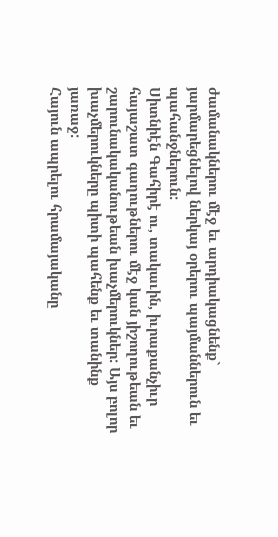ժամանակներու մէջ եւ արդիակացնենք` յարմարեցնելով ներկայ օրերու պայմաններուն եւ պահանջներուն:
Սիտնիէն Գահիրէ ու, տակաւին, իւրաքանչիւր հայաշատ գաղութներու մէջ կան յիշողութեան եւ շարունակականութեան խաչմերուկներ: Այս բոլոր խաչմերուկները պիտի պահենք եւ տանինք յառաջ:
Հայուն ապրելու հրամայականը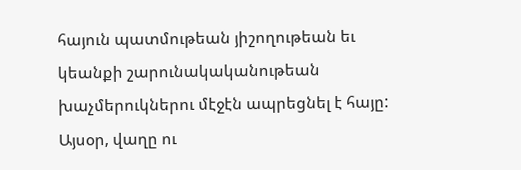հայուն պատմութեան յիշողութեան եւ կեանքի շարունակականութեան խաչմերուկներու մէջէն ապրեցնել է հայը:
Այսօր, վաղը ու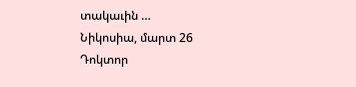տակաւին …
Նիկոսիա, մարտ 26
Դոկտոր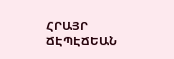ՀՐԱՅՐ ՃԷՊԷՃԵԱՆ